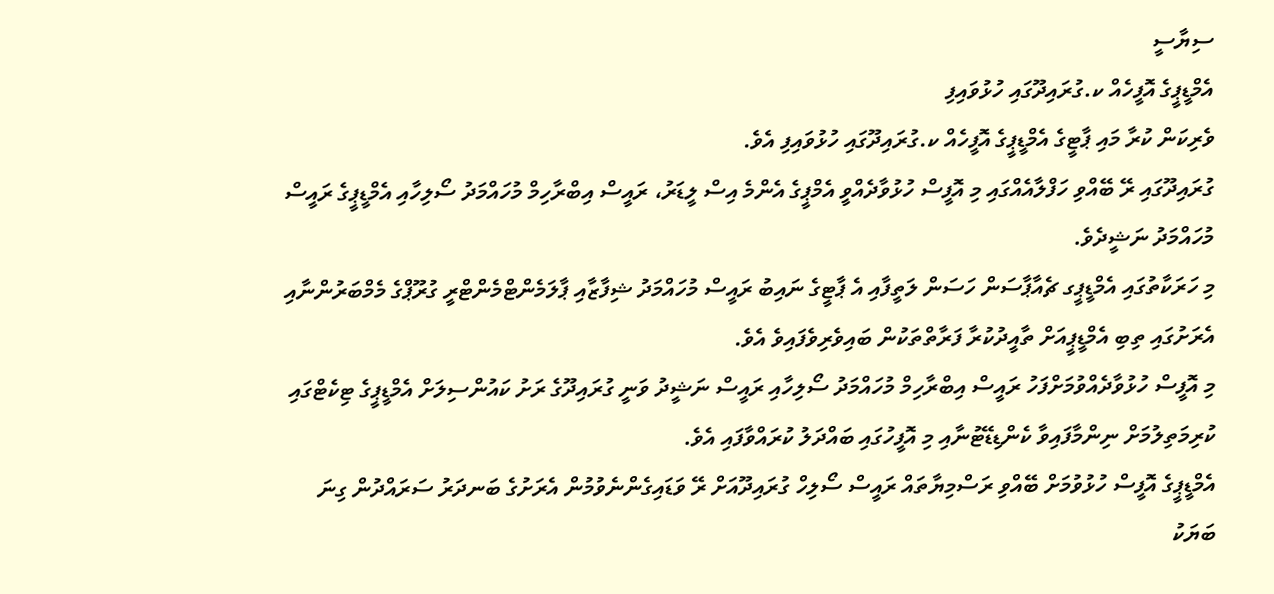ސިޔާސީ
އެމްޑީޕީގެ އޮފީހެއް ކ.ގުރައިދޫގައި ހުޅުވައިފި
ވެރިކަން ކުރާ މައި ޕާޓީގެ އެމްޑީޕީގެ އޮފީހެއް ކ.ގުރައިދޫގައި ހުޅުވައިފި އެވެ.
ގުރައިދޫގައި ރޭ ބޭއްވި ހަފްލާއެއްގައި މި އޮފީސް ހުޅުވާދެއްވީ އެމްޕީގެ އެންމެ އިސް ލީޑަރު، ރައީސް އިބްރާހިމް މުހައްމަދު ސޯލިހާއި އެމްޑީޕީގެ ރައީސް މުހައްމަދު ނަޝީދެވެ.
މި ހަރަކާތުގައި އެމްޑީޕީގ ޗެއާޕާސަން ހަސަން ލަތީފާއި އެ ޕާޓީގެ ނައިބު ރައީސް މުހައްމަދު ޝިފާޒާއި ޕާލަމެންޓްމެންޓްރީ ގުރޫޕްގެ މެމްބަރުންނާއި އެރަށުގައި ތިބި އެމްޑީޕީއަށް ތާއީދުކުރާ ފަރާތްތަކުން ބައިވެރިވެފައިވެ އެވެ.
މި އޮފީސް ހުޅުވާދެއްވުމަށްފަހު ރައީސް އިބްރާހިމް މުހައްމަދު ސޯލިހާއި ރައީސް ނަޝީދު ވަނީ ގުރައިދޫގެ ރަށު ކައުންސިލަށް އެމްޑީޕީގެ ޓިކެޓްގައި ކުރިމަތިލުމަށް ނިންމާފައިވާ ކެންޑިޑޭޓުނާއި މި އޮފީހުގައި ބައްދަލު ކުރައްވާފައި އެވެ.
އެމްޑީޕީގެ އޮފީސް ހުޅުވުމަށް ބޭއްވި ރަސްމިޔާތައް ރައީސް ސޯލިހް ގުރައިދޫއަށް ރޭ ވަޑައިގެންނެވުމުން އެރަށުގެ ބަނދަރު ސަރައްދުން ގިނަ ބަޔަކު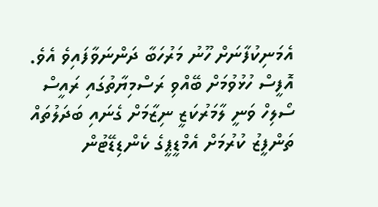އެމަނިކުފާނަށް ހޫނު މަރުހަބާ ދަންނަވާފައިވެ އެވެ.
އޮފީސް ހުޅުވުމަށް ބޭއްވި ރަސްމިޔާތުގައި ރައީސް ސޯލިހް ވަނީ ލާމަރުކަޒީ ނިޒާމަށް ގެނައި ބަދަލުތައް ތަންފީޒު ކުރުމަށް އެމްޑީޕީގެ ކެންޑިޑޭޓުން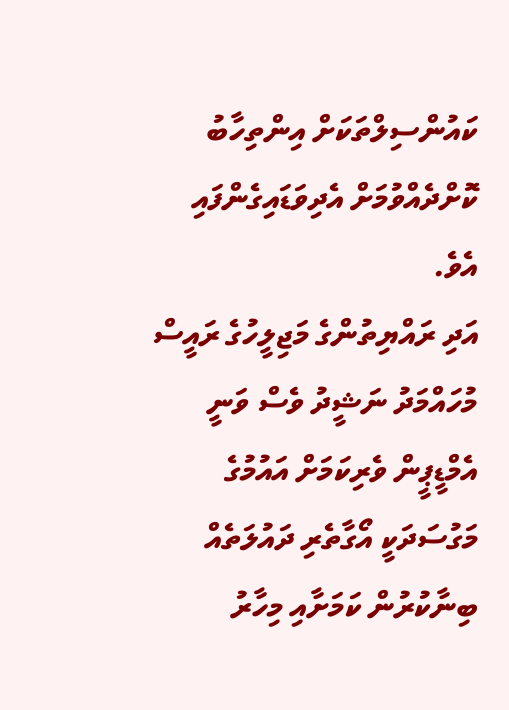ކައުންސިލްތަކަށް އިންތިހާބު ކޮށްދެއްވުމަށް އެދިވަޑައިގެންފައި އެވެ.
އަދި ރައްޔިތުންގެ މަޖިލީހުގެ ރައީސް މުހައްމަދު ނަޝީދު ވެސް ވަނީ އެމްޑީޕީން ވެރިކަމަށް އައުމުގެ މަގުސަދަކީ އޯގާތެރި ދައުލަތެއް ބިނާކުރުން ކަމަށާއި މިހާރު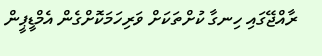ރާއްޖޭގައި ހިނގާ ކުށްތަކަށް ވަރިހަމަކޮށްގެން އެމްޑީޕީން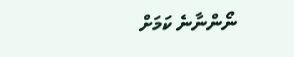ނޯންނާނެ ކަމަށް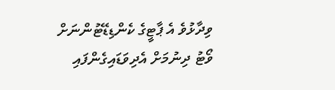ވިދާޅުވެ އެ ޕާޓީގެ ކެންޑިޑޭޓުންނަށް ވޯޓު ދިނުމަށް އެދިވަޑައިގެންފައި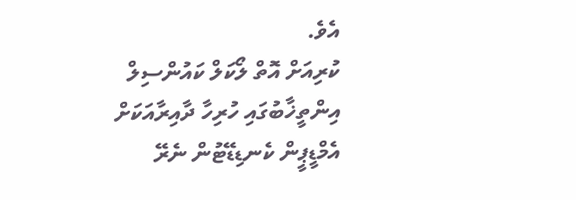އެވެ.
ކުރިއަށް އޮތް ލޯކަލް ކައުންސިލް އިންތީޚާބުގައި ހުރިހާ ދާއިރާއަކަށް އެމްޑީޕީން ކެނޑިޑޭޓުން ނެރޭ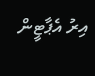އިރު އެޕާޓީން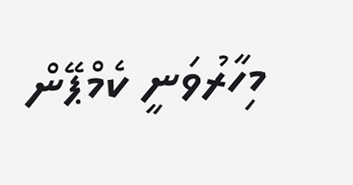މިހާރުވަނީ ކެމްޕޭން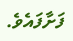ފަށާފައެވެ.